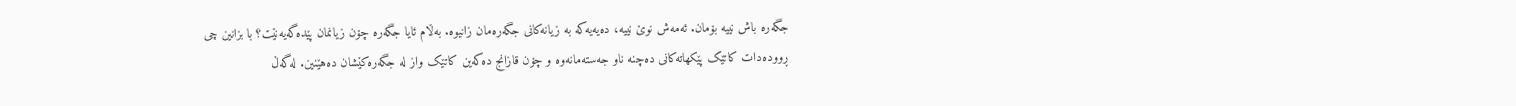جگەرە باش نییە بۆمان. ئەمەش نوێ نییە، دەیەیەکە بە زیانەکانی جگەرەمان زانیوە. بەڵام ئایا جگەرە چۆن زیانمان پێدەگەیەنێت؟ با بزانین چی ڕوودەدات کاتێک پێکهاتەکانی دەچنە ناو جەستەمانەوە و چۆن قازانج دەکەین کاتێک واز لە جگەرەکێشان دەهێنین. لەگەڵ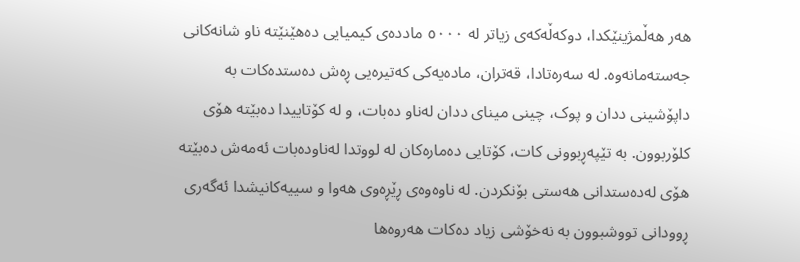هەر هەڵمژینێکدا، دوكەڵەکەی زیاتر لە ٥٠٠٠ ماددەی کیمیایی دەهێنێتە ناو شانەکانی جەستەمانەوە. لە سەرەتادا، قەتران، مادەیەکی کەتیرەیی ڕەش دەستدەکات بە داپۆشینی ددان و پوک، چینی مینای ددان لەناو دەبات، و لە کۆتاییدا دەبێتە هۆی کلۆربوون. بە تێپەڕبوونی کات، کۆتایی دەمارەکان لە لووتدا لەناودەبات ئەمەش دەبێتە هۆی لەدەستدانی هەستی بۆنکردن. لە ناوەوەی ڕێڕەوی هەوا و سییەکانیشدا ئەگەری ڕوودانی تووشبوون بە نەخۆشی زیاد دەکات هەروەها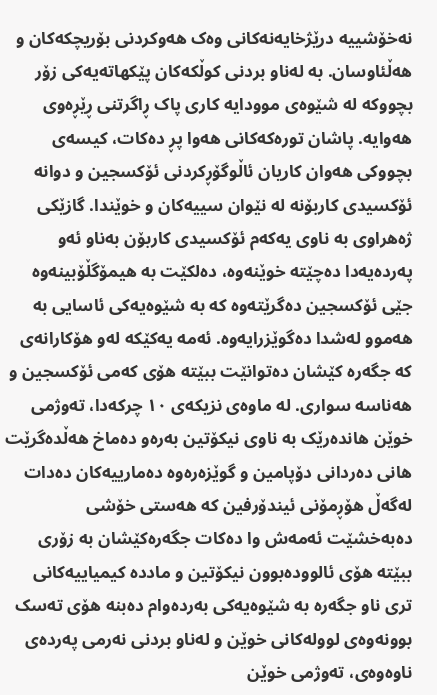نەخۆشییە درێژخایەنەکانی وەک هەوکردنی بۆریچکەکان و هەڵئاوسان. بە لەناو بردنی کوڵکەکان پێکهاتەیەکی زۆر بچووکە لە شێوەی موودایە کاری پاک ڕاگرتنی ڕێڕەوی هەوایە. پاشان تورەکەکانی هەوا پڕ دەکات، کیسەی بچووکی هەوان کاریان ئاڵوگۆڕکردنی ئۆکسجین و دوانە ئۆکسیدی کاربۆنە لە نێوان سییەکان و خوێندا. گازێکی ژەهراوی بە ناوی یەکەم ئۆکسیدی کاربۆن بەناو ئەو پەردەیەدا دەچێتە خوێنەوە، دەلکێت بە هیمۆگڵۆبینەوە جێی ئۆکسجین دەگرێتەوە کە بە شێوەیەکی ئاسایی بە هەموو لەشدا دەگوێزرایەوە. ئەمە یەکێکە لەو هۆکارانەی کە جگەرە کێشان دەتوانێت ببێتە هۆی کەمی ئۆکسجین و هەناسە سواری. لە ماوەی نزیکەی ١٠ چرکەدا، تەوژمی خوێن هاندەرێک بە ناوی نیکۆتین بەرەو دەماخ هەڵدەگرێت هانی دەردانی دۆپامین و گوێزەرەوە دەمارییەکان دەدات لەگەڵ هۆڕمۆنی ئیندۆرفین کە هەستی خۆشی دەبەخشێت ئەمەش وا دەکات جگەرەکێشان بە زۆری ببێتە هۆی ئالوودەبوون نیکۆتین و ماددە کیمیاییەکانی تری ناو جگەرە بە شێوەیەکی بەردەوام دەبنە هۆی تەسک بوونەوەی لوولەکانی خوێن و لەناو بردنی نەرمی پەردەی ناوەوەی، تەوژمی خوێن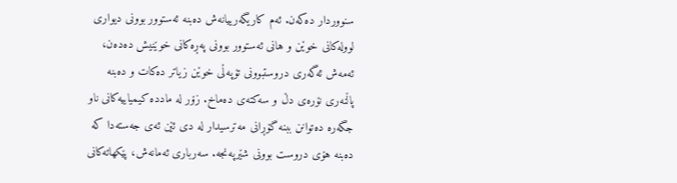سنووردار دەکەن. ئەم کاریگەرییانەش دەبنە ئەستوور بوونی دیواری لوولەکانی خوێن و هانی ئەستوور بوونی پەڕەکانی خوێنیش دەدەن، ئەمەش ئەگەری دروستبوونی تۆپەڵی خوێن زیاتر دەکات و دەبنە پاڵنەری نۆرەی دڵ و سەکتەی دەماخ. زۆر لە ماددە کیمیاییەکانی ناو جگەرە دەتوانن ببنە گۆڕانی مەترسیدار لە دی ئێن ئەی جەستەدا کە دەبنە هۆی دروست بوونی شێرپەنجە. سەرباری ئەمانەش، پێکهاتەکانی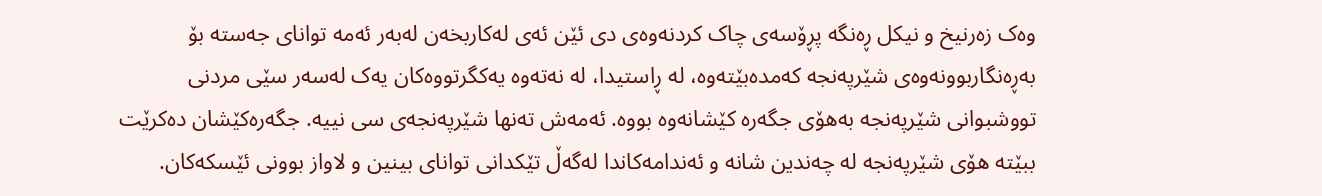وەک زەرنیخ و نیکل ڕەنگە پڕۆسەی چاک کردنەوەی دی ئێن ئەی لەکاربخەن لەبەر ئەمە توانای جەستە بۆ بەڕەنگاربوونەوەی شێرپەنجە کەمدەبێتەوە، لە ڕاستیدا، لە نەتەوە یەکگرتووەکان یەک لەسەر سێی مردنی تووشبوانی شێرپەنجە بەهۆی جگەرە کێشانەوە بووە. ئەمەش تەنها شێرپەنجەی سی نییە. جگەرەکێشان دەکرێت ببێتە هۆی شێرپەنجە لە چەندین شانە و ئەندامەکاندا لەگەڵ تێکدانی توانای بینین و لاواز بوونی ئێسکەکان.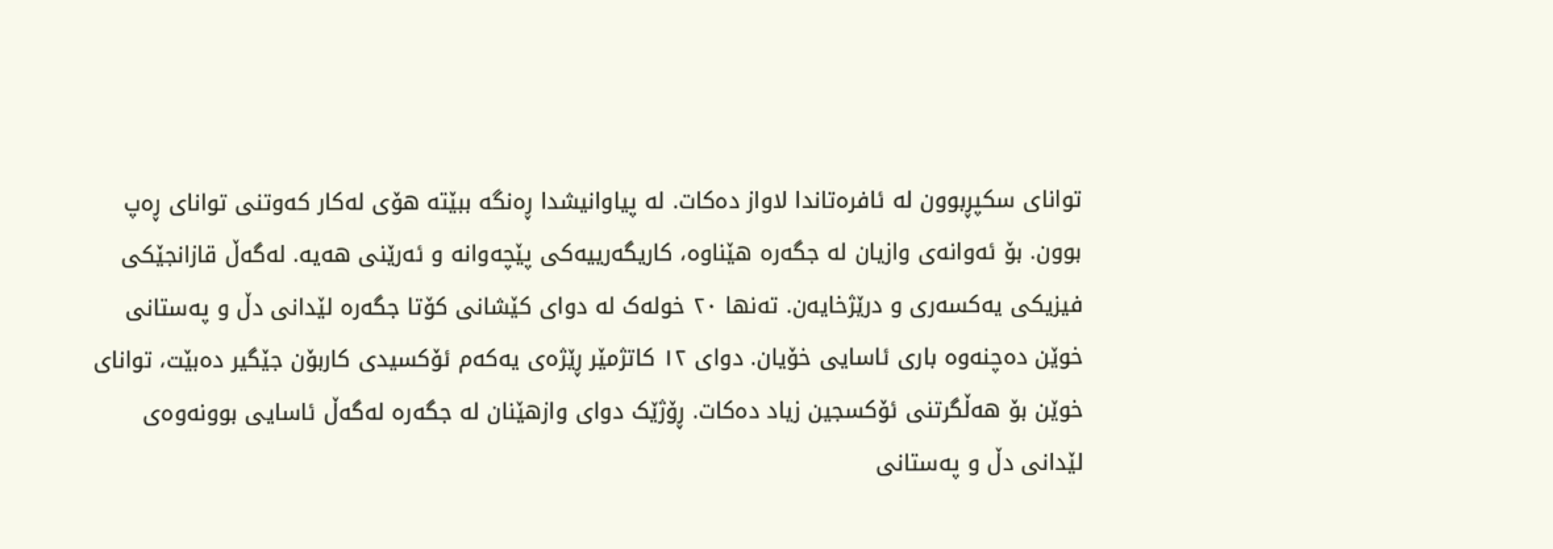توانای سکپڕبوون لە ئافرەتاندا لاواز دەکات. لە پیاوانیشدا ڕەنگە ببێتە هۆی لەکار کەوتنی توانای ڕەپ بوون. بۆ ئەوانەی وازیان لە جگەرە هێناوە، کاریگەرییەکی پێچەوانە و ئەرێنی هەیە. لەگەڵ قازانجێکی فیزیکی یەکسەری و درێژخایەن. تەنها ٢٠ خولەک لە دوای کێشانی کۆتا جگەرە لێدانی دڵ و پەستانی خوێن دەچنەوە باری ئاسایی خۆیان. دوای ١٢ کاتژمێر ڕێژەی یەکەم ئۆکسیدی کاربۆن جێگیر دەبێت، توانای خوێن بۆ هەڵگرتنی ئۆکسجین زیاد دەکات. ڕۆژێک دوای وازهێنان لە جگەرە لەگەڵ ئاسایی بوونەوەی لێدانی دڵ و پەستانی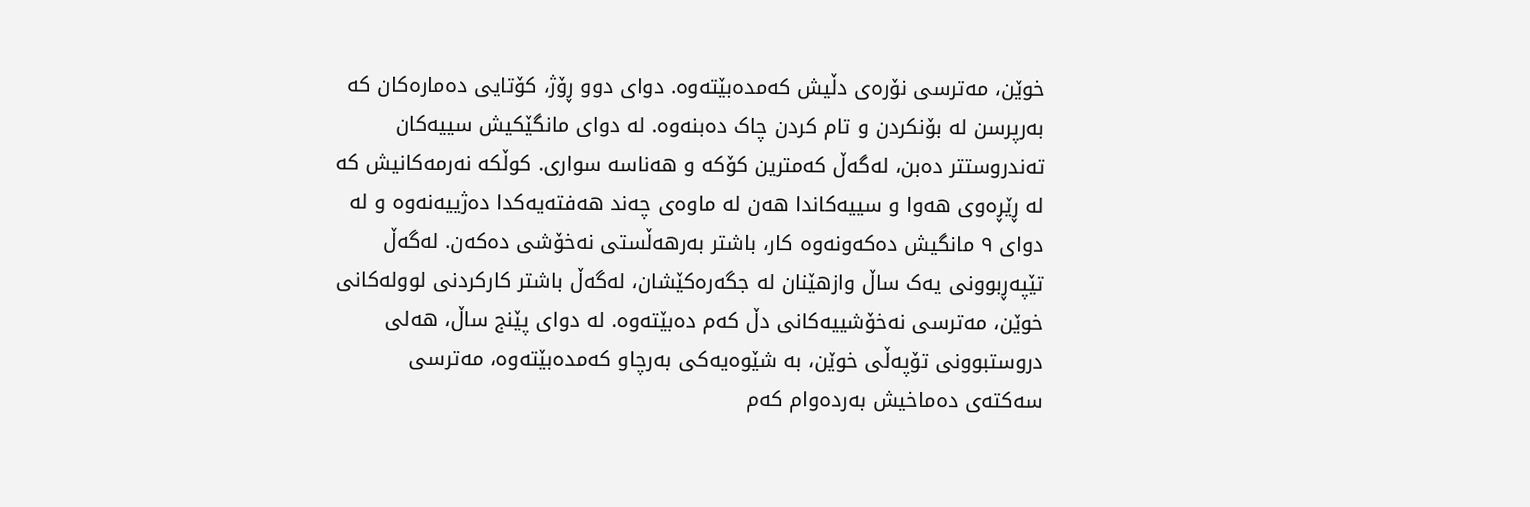خوێن، مەترسی نۆرەی دڵیش کەمدەبێتەوە. دوای دوو ڕۆژ، کۆتایی دەمارەکان کە بەرپرسن لە بۆنکردن و تام کردن چاک دەبنەوە. لە دوای مانگێکیش سییەکان تەندروستتر دەبن، لەگەڵ کەمترین کۆکە و هەناسە سواری. کوڵکە نەرمەکانیش کە لە ڕێڕەوی هەوا و سییەکاندا هەن لە ماوەی چەند هەفتەیەکدا دەژییەنەوە و لە دوای ٩ مانگیش دەکەونەوە کار، باشتر بەرهەڵستی نەخۆشی دەکەن. لەگەڵ تێپەڕبوونی یەک ساڵ وازهێنان لە جگەرەکێشان، لەگەڵ باشتر کارکردنی لوولەکانی خوێن، مەترسی نەخۆشییەکانی دڵ کەم دەبێتەوە. لە دوای پێنج ساڵ، هەلی دروستبوونی تۆپەڵی خوێن، بە شێوەیەکی بەرچاو کەمدەبێتەوە، مەترسی سەکتەی دەماخیش بەردەوام کەم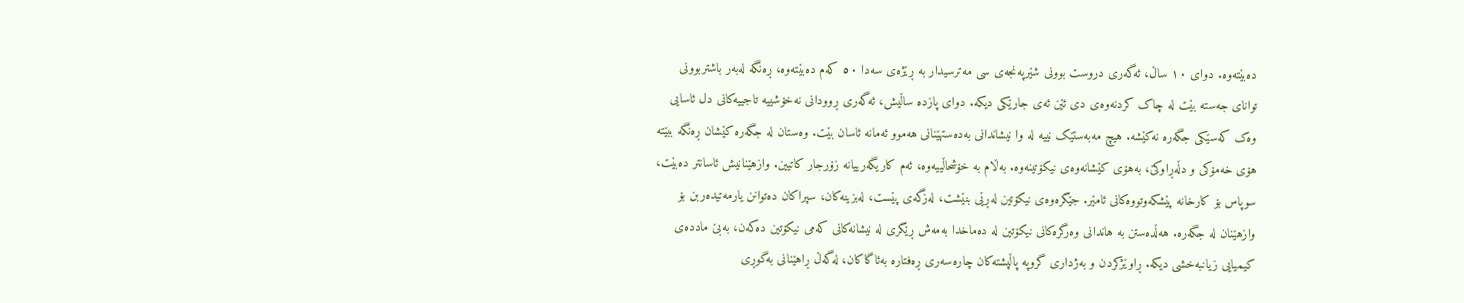دەبێتەوە. دوای ١٠ ساڵ، ئەگەری دروست بوونی شێرپەنجەی سی مەترسیدار بە ڕێژەی سەدا ٥٠ کەم دەبێتەوە، ڕەنگە لەبەر باشتربوونی توانای جەستە بێت لە چاک کردنەوەی دی ئێن ئەی جارێکی دیکە. دوای پازدە ساڵیش، ئەگەری ڕوودانی نەخۆشییە تاجییەکانی دل ئاسایی وەک کەسێکی جگەرە نەکێشە. هیچ مەبەستێک نییە لە وا نیشاندانی بەدەستهێنانی هەموو ئەمانە ئاسان بێت. وەستان لە جگەرە کێشان ڕەنگە ببێتە هۆی خەمۆکی و دڵەڕاوکێ، بەهۆی کێشانەوەی نیکۆتینەوە. بەڵام بە خۆشحاڵییەوە، ئەم کاریگەرییانه‌ زۆرجار کاتیین. وازهێنانیش ئاسانتر دەبێت، سوپاس بۆ کارخانە پێشکەوتووەکانی ئامێر. جێگرەوەی نیکۆتین لەڕێی بنێشت، لەزگەی پێست، لەبزینەکان، سپراکان دەتوانن یارمەتیدەربن بۆ وازهێنان لە جگەرە. هەڵدەستن بە هاندانی وەرگرەکانی نیکۆتین لە دەماخدا بەمەش ڕێگری لە نیشانەکانی کەمی نیکۆتین دەکەن، بەبێ ماددەی کیمیایی زیانبەخشی دیکە. ڕاوێژکردن و بەژداری گروپە پاڵپشتەکان چارەسەری ڕەفتارە بەئاگاکان، لەگەڵ ڕاهێنانی بەگوڕی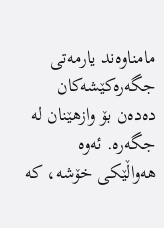مامناوەند یارمەتی جگەرەکێشەکان دەدەن بۆ وازهێنان لە جگەرە. ئەوە هەواڵێکی خۆشە، کە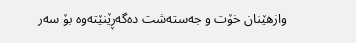وازهێنان خۆت و جەستەشت دەگەڕێنێتەوە بۆ سەر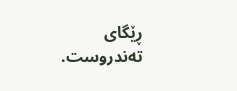ڕێگای تەندروست.